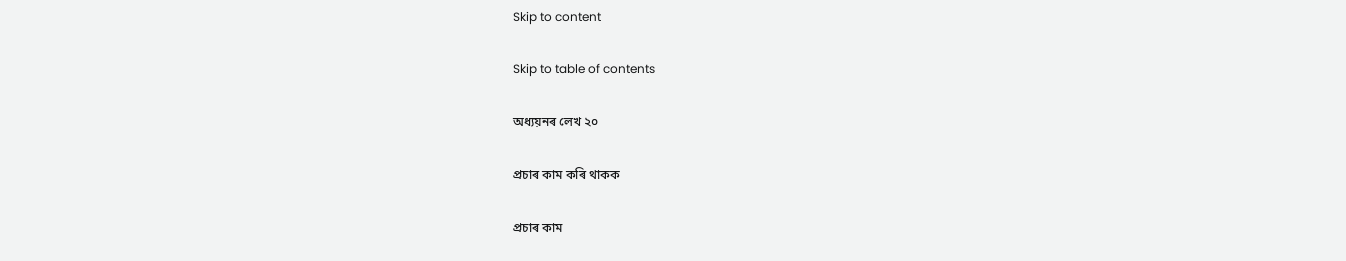Skip to content

Skip to table of contents

অধ্যয়নৰ লেখ ২০

প্ৰচাৰ কাম কৰি থাকক

প্ৰচাৰ কাম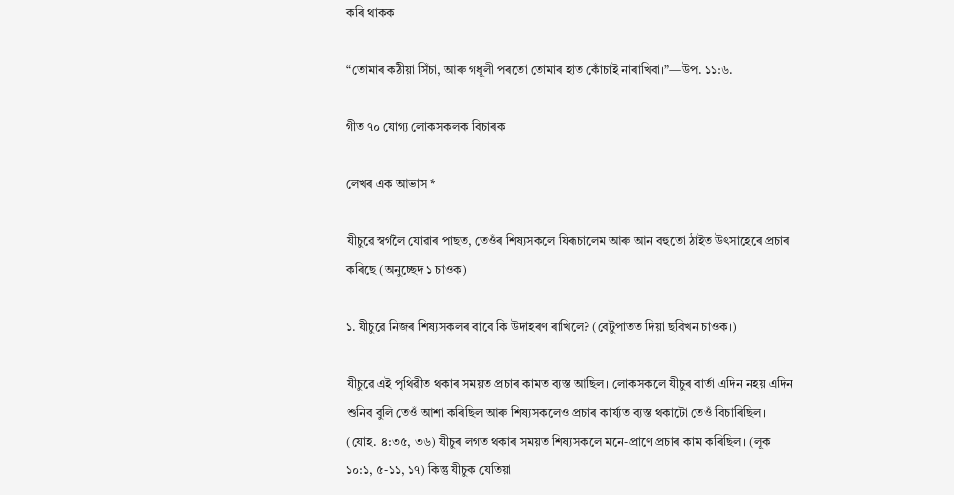কৰি থাকক

“তোমাৰ কঠীয়া সিঁচা, আৰু গধূলী পৰতো তোমাৰ হাত কোঁচাই নাৰাখিবা।”—উপ. ১১:৬.

গীত ৭০ যোগ্য লোকসকলক বিচাৰক

লেখৰ এক আভাস *

যীচুৱে স্বৰ্গলৈ যোৱাৰ পাছত, তেওঁৰ শিষ্যসকলে যিৰূচালেম আৰু আন বহুতো ঠাইত উৎসাহেৰে প্ৰচাৰ কৰিছে (অনুচ্ছেদ ১ চাওক)

১. যীচুৱে নিজৰ শিষ্যসকলৰ বাবে কি উদাহৰণ ৰাখিলে? (বেটুপাতত দিয়া ছবিখন চাওক।)

যীচুৱে এই পৃথিৱীত থকাৰ সময়ত প্ৰচাৰ কামত ব্যস্ত আছিল। লোকসকলে যীচুৰ বাৰ্তা এদিন নহয় এদিন শুনিব বুলি তেওঁ আশা কৰিছিল আৰু শিষ্যসকলেও প্ৰচাৰ কাৰ্য্যত ব্যস্ত থকাটো তেওঁ বিচাৰিছিল। (যোহ. ৪:৩৫, ৩৬) যীচুৰ লগত থকাৰ সময়ত শিষ্যসকলে মনে-প্ৰাণে প্ৰচাৰ কাম কৰিছিল। (লূক ১০:১, ৫-১১, ১৭) কিন্তু যীচুক যেতিয়া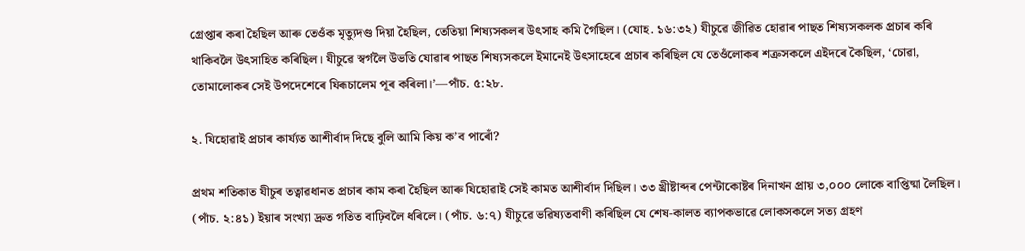গ্ৰেপ্তাৰ কৰা হৈছিল আৰু তেওঁক মৃত্যুদণ্ড দিয়া হৈছিল, তেতিয়া শিষ্যসকলৰ উৎসাহ কমি গৈছিল। (যোহ. ১৬:৩২) যীচুৱে জীৱিত হোৱাৰ পাছত শিষ্যসকলক প্ৰচাৰ কৰি থাকিবলৈ উৎসাহিত কৰিছিল। যীচুৱে স্বৰ্গলৈ উভতি যোৱাৰ পাছত শিষ্যসকলে ইমানেই উৎসাহেৰে প্ৰচাৰ কৰিছিল যে তেওঁলোকৰ শত্ৰুসকলে এইদৰে কৈছিল, ‘চোৱা, তোমালোকৰ সেই উপদেশেৰে যিৰূচালেম পূৰ কৰিলা।’—পাঁচ. ৫:২৮.

২. যিহোৱাই প্ৰচাৰ কাৰ্য্যত আশীৰ্বাদ দিছে বুলি আমি কিয় কʼব পাৰোঁ?

প্ৰথম শতিকাত যীচুৰ তত্বাৱধানত প্ৰচাৰ কাম কৰা হৈছিল আৰু যিহোৱাই সেই কামত আশীৰ্বাদ দিছিল। ৩৩ খ্ৰীষ্টাব্দৰ পেন্টাকোষ্টৰ দিনাখন প্ৰায় ৩,০০০ লোকে বাপ্তিষ্মা লৈছিল। (পাঁচ. ২:৪১) ইয়াৰ সংখ্যা দ্ৰুত গতিত বাঢ়িবলৈ ধৰিলে। (পাঁচ. ৬:৭) যীচুৱে ভৱিষ্যতবাণী কৰিছিল যে শেষ-কালত ব্যাপকভাৱে লোকসকলে সত্য গ্ৰহণ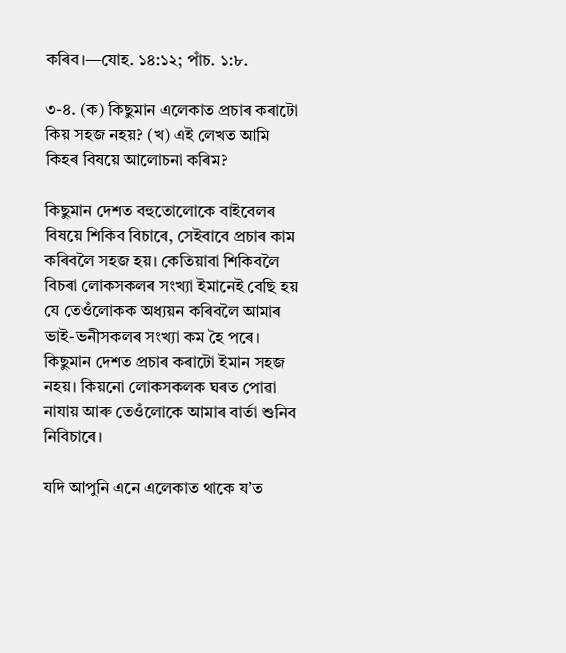কৰিব।—যোহ. ১৪:১২; পাঁচ. ১:৮.

৩-৪. (ক) কিছুমান এলেকাত প্ৰচাৰ কৰাটো কিয় সহজ নহয়? (খ) এই লেখত আমি কিহৰ বিষয়ে আলোচনা কৰিম?

কিছুমান দেশত বহুতোলোকে বাইবেলৰ বিষয়ে শিকিব বিচাৰে, সেইবাবে প্ৰচাৰ কাম কৰিবলৈ সহজ হয়। কেতিয়াবা শিকিবলৈ বিচৰা লোকসকলৰ সংখ্যা ইমানেই বেছি হয় যে তেওঁলোকক অধ্যয়ন কৰিবলৈ আমাৰ ভাই-ভনীসকলৰ সংখ্যা কম হৈ পৰে। কিছুমান দেশত প্ৰচাৰ কৰাটো ইমান সহজ নহয়। কিয়নো লোকসকলক ঘৰত পোৱা নাযায় আৰু তেওঁলোকে আমাৰ বাৰ্তা শুনিব নিবিচাৰে।

যদি আপুনি এনে এলেকাত থাকে যʼত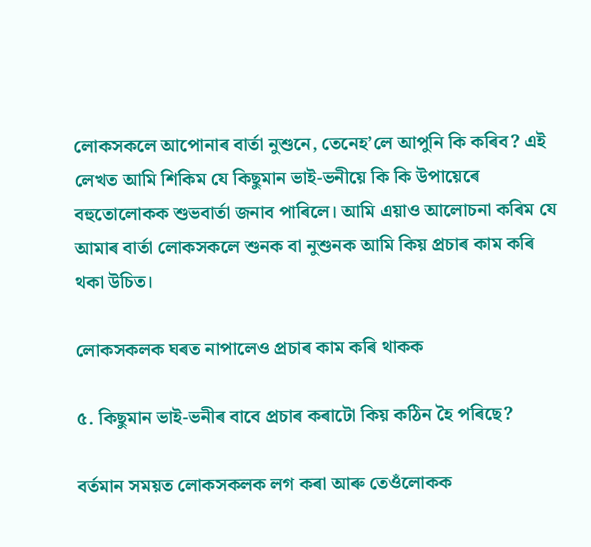লোকসকলে আপোনাৰ বাৰ্তা নুশুনে, তেনেহʼলে আপুনি কি কৰিব? এই লেখত আমি শিকিম যে কিছুমান ভাই-ভনীয়ে কি কি উপায়েৰে বহুতোলোকক শুভবাৰ্তা জনাব পাৰিলে। আমি এয়াও আলোচনা কৰিম যে আমাৰ বাৰ্তা লোকসকলে শুনক বা নুশুনক আমি কিয় প্ৰচাৰ কাম কৰি থকা উচিত।

লোকসকলক ঘৰত নাপালেও প্ৰচাৰ কাম কৰি থাকক

৫. কিছুমান ভাই-ভনীৰ বাবে প্ৰচাৰ কৰাটো কিয় কঠিন হৈ পৰিছে?

বৰ্তমান সময়ত লোকসকলক লগ কৰা আৰু তেওঁলোকক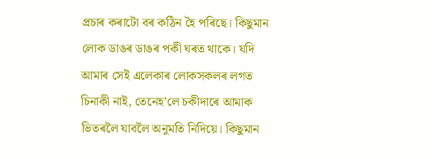প্ৰচাৰ কৰাটো বৰ কঠিন হৈ পৰিছে। কিছুমান লোক ডাঙৰ ডাঙৰ পকী ঘৰত থাকে। যদি আমাৰ সেই এলেকাৰ লোকসকলৰ লগত চিনাকী নাই, তেনেহʼলে চকীদাৰে আমাক ভিতৰলৈ যাবলৈ অনুমতি নিদিয়ে। কিছুমান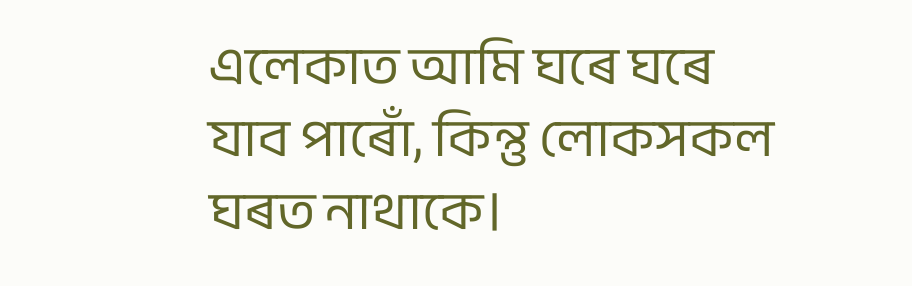এলেকাত আমি ঘৰে ঘৰে যাব পাৰোঁ, কিন্তু লোকসকল ঘৰত নাথাকে।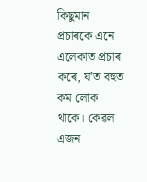কিছুমান প্ৰচাৰকে এনে এলেকাত প্ৰচাৰ কৰে, যʼত বহুত কম লোক থাকে। কেৱল এজন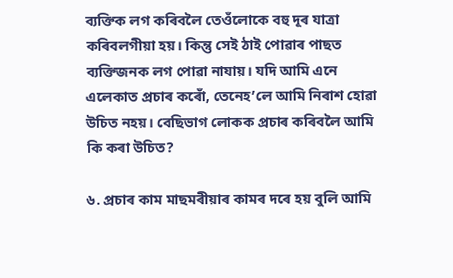ব্যক্তিক লগ কৰিবলৈ তেওঁলোকে বহু দূৰ যাত্ৰা কৰিবলগীয়া হয়। কিন্তু সেই ঠাই পোৱাৰ পাছত ব্যক্তিজনক লগ পোৱা নাযায়। যদি আমি এনে এলেকাত প্ৰচাৰ কৰোঁ, তেনেহʼলে আমি নিৰাশ হোৱা উচিত নহয়। বেছিভাগ লোকক প্ৰচাৰ কৰিবলৈ আমি কি কৰা উচিত?

৬. প্ৰচাৰ কাম মাছমৰীয়াৰ কামৰ দৰে হয় বুলি আমি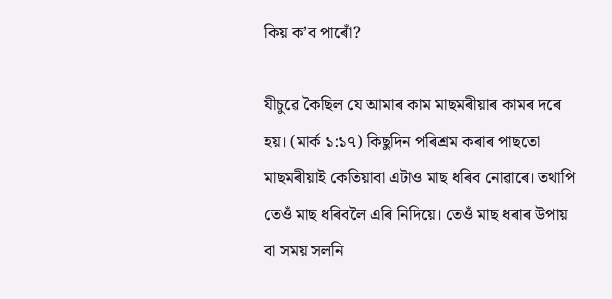কিয় কʼব পাৰোঁ?

যীচুৱে কৈছিল যে আমাৰ কাম মাছমৰীয়াৰ কামৰ দৰে হয়। (মাৰ্ক ১:১৭) কিছুদিন পৰিশ্ৰম কৰাৰ পাছতো মাছমৰীয়াই কেতিয়াবা এটাও মাছ ধৰিব নোৱাৰে। তথাপি তেওঁ মাছ ধৰিবলৈ এৰি নিদিয়ে। তেওঁ মাছ ধৰাৰ উপায় বা সময় সলনি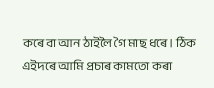কৰে বা আন ঠাইলৈ গৈ মাছ ধৰে। ঠিক এইদৰে আমি প্ৰচাৰ কামতো কৰা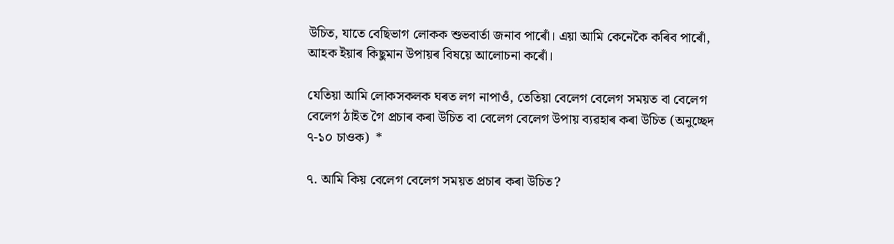উচিত, যাতে বেছিভাগ লোকক শুভবাৰ্তা জনাব পাৰোঁ। এয়া আমি কেনেকৈ কৰিব পাৰোঁ, আহক ইয়াৰ কিছুমান উপায়ৰ বিষয়ে আলোচনা কৰোঁ।

যেতিয়া আমি লোকসকলক ঘৰত লগ নাপাওঁ, তেতিয়া বেলেগ বেলেগ সময়ত বা বেলেগ বেলেগ ঠাইত গৈ প্ৰচাৰ কৰা উচিত বা বেলেগ বেলেগ উপায় ব্যৱহাৰ কৰা উচিত (অনুচ্ছেদ ৭-১০ চাওক)  *

৭. আমি কিয় বেলেগ বেলেগ সময়ত প্ৰচাৰ কৰা উচিত?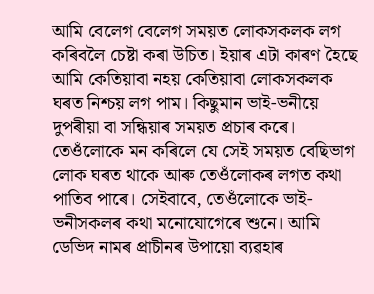আমি বেলেগ বেলেগ সময়ত লোকসকলক লগ কৰিবলৈ চেষ্টা কৰা উচিত। ইয়াৰ এটা কাৰণ হৈছে আমি কেতিয়াবা নহয় কেতিয়াবা লোকসকলক ঘৰত নিশ্চয় লগ পাম। কিছুমান ভাই-ভনীয়ে দুপৰীয়া বা সন্ধিয়াৰ সময়ত প্ৰচাৰ কৰে। তেওঁলোকে মন কৰিলে যে সেই সময়ত বেছিভাগ লোক ঘৰত থাকে আৰু তেওঁলোকৰ লগত কথা পাতিব পাৰে। সেইবাবে, তেওঁলোকে ভাই-ভনীসকলৰ কথা মনোযোগেৰে শুনে। আমি ডেভিদ নামৰ প্ৰাচীনৰ উপায়ো ব্যৱহাৰ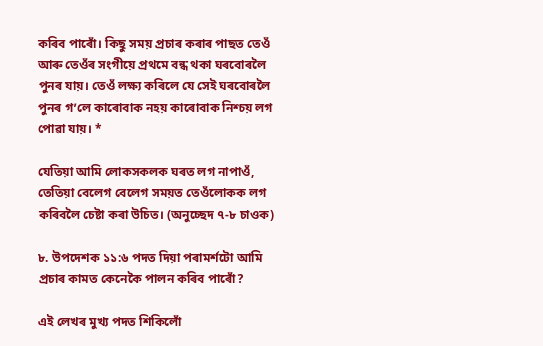কৰিব পাৰোঁ। কিছু সময় প্ৰচাৰ কৰাৰ পাছত তেওঁ আৰু তেওঁৰ সংগীয়ে প্ৰথমে বন্ধ থকা ঘৰবোৰলৈ পুনৰ যায়। তেওঁ লক্ষ্য কৰিলে যে সেই ঘৰবোৰলৈ পুনৰ গʼলে কাৰোবাক নহয় কাৰোবাক নিশ্চয় লগ পোৱা যায়। *

যেতিয়া আমি লোকসকলক ঘৰত লগ নাপাওঁ, তেতিয়া বেলেগ বেলেগ সময়ত তেওঁলোকক লগ কৰিবলৈ চেষ্টা কৰা উচিত। (অনুচ্ছেদ ৭-৮ চাওক)

৮. উপদেশক ১১:৬ পদত দিয়া পৰামৰ্শটো আমি প্ৰচাৰ কামত কেনেকৈ পালন কৰিব পাৰোঁ?

এই লেখৰ মুখ্য পদত শিকিলোঁ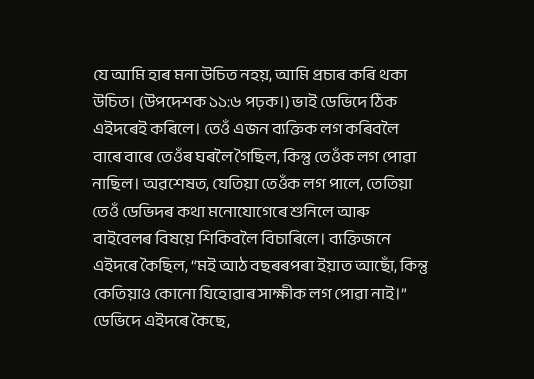যে আমি হাৰ মনা উচিত নহয়, আমি প্ৰচাৰ কৰি থকা উচিত। (উপদেশক ১১:৬ পঢ়ক।) ভাই ডেভিদে ঠিক এইদৰেই কৰিলে। তেওঁ এজন ব্যক্তিক লগ কৰিবলৈ বাৰে বাৰে তেওঁৰ ঘৰলৈ গৈছিল, কিন্তু তেওঁক লগ পোৱা নাছিল। অৱশেষত, যেতিয়া তেওঁক লগ পালে, তেতিয়া তেওঁ ডেভিদৰ কথা মনোযোগেৰে শুনিলে আৰু বাইবেলৰ বিষয়ে শিকিবলৈ বিচাৰিলে। ব্যক্তিজনে এইদৰে কৈছিল, “মই আঠ বছৰৰপৰা ইয়াত আছোঁ, কিন্তু কেতিয়াও কোনো যিহোৱাৰ সাক্ষীক লগ পোৱা নাই।” ডেভিদে এইদৰে কৈছে,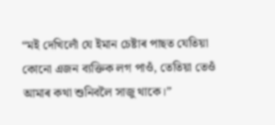“মই দেখিলোঁ যে ইমান চেষ্টাৰ পাছত যেতিয়া কোনো এজন ব্যক্তিক লগ পাওঁ, তেতিয়া তেওঁ আমাৰ কথা শুনিবলৈ সাজু থাকে।”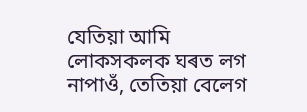যেতিয়া আমি লোকসকলক ঘৰত লগ নাপাওঁ, তেতিয়া বেলেগ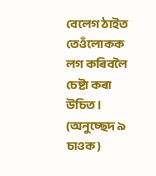বেলেগ ঠাইত তেওঁলোকক লগ কৰিবলৈ চেষ্টা কৰা উচিত। (অনুচ্ছেদ ৯ চাওক)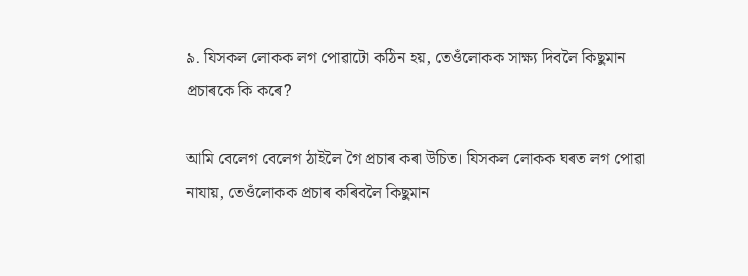৯. যিসকল লোকক লগ পোৱাটো কঠিন হয়, তেওঁলোকক সাক্ষ্য দিবলৈ কিছুমান প্ৰচাৰকে কি কৰে?

আমি বেলেগ বেলেগ ঠাইলৈ গৈ প্ৰচাৰ কৰা উচিত। যিসকল লোকক ঘৰত লগ পোৱা নাযায়, তেওঁলোকক প্ৰচাৰ কৰিবলৈ কিছুমান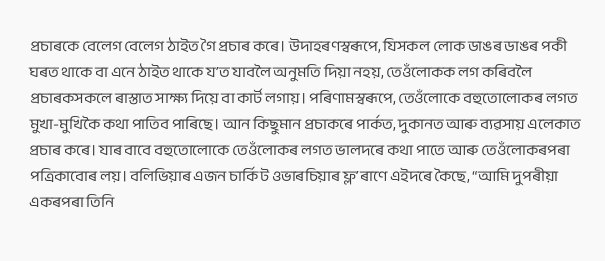প্ৰচাৰকে বেলেগ বেলেগ ঠাইত গৈ প্ৰচাৰ কৰে। উদাহৰণস্বৰূপে, যিসকল লোক ডাঙৰ ডাঙৰ পকী ঘৰত থাকে বা এনে ঠাইত থাকে যʼত যাবলৈ অনুমতি দিয়া নহয়, তেওঁলোকক লগ কৰিবলৈ প্ৰচাৰকসকলে ৰাস্তাত সাক্ষ্য দিয়ে বা কাৰ্ট লগায়। পৰিণামস্বৰূপে, তেওঁলোকে বহুতোলোকৰ লগত মুখা-মুখিকৈ কথা পাতিব পাৰিছে। আন কিছুমান প্ৰচাকৰে পাৰ্কত, দুকানত আৰু ব্যৱসায় এলেকাত প্ৰচাৰ কৰে। যাৰ বাবে বহুতোলোকে তেওঁলোকৰ লগত ভালদৰে কথা পাতে আৰু তেওঁলোকৰপৰা পত্ৰিকাবোৰ লয়। বলিভিয়াৰ এজন চাৰ্কিট ওভাৰচিয়াৰ ফ্লʼৰাণে এইদৰে কৈছে, “আমি দুপৰীয়া একৰপৰা তিনি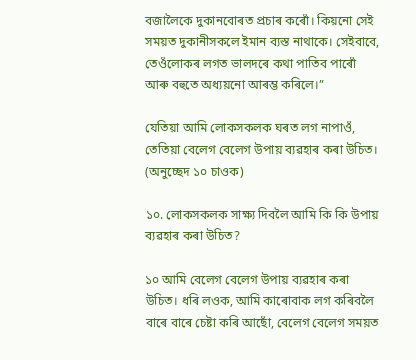বজালৈকে দুকানবোৰত প্ৰচাৰ কৰোঁ। কিয়নো সেই সময়ত দুকানীসকলে ইমান ব্যস্ত নাথাকে। সেইবাবে, তেওঁলোকৰ লগত ভালদৰে কথা পাতিব পাৰোঁ আৰু বহুতে অধ্যয়নো আৰম্ভ কৰিলে।”

যেতিয়া আমি লোকসকলক ঘৰত লগ নাপাওঁ, তেতিয়া বেলেগ বেলেগ উপায় ব্যৱহাৰ কৰা উচিত। (অনুচ্ছেদ ১০ চাওক)

১০. লোকসকলক সাক্ষ্য দিবলৈ আমি কি কি উপায় ব্যৱহাৰ কৰা উচিত?

১০ আমি বেলেগ বেলেগ উপায় ব্যৱহাৰ কৰা উচিত। ধৰি লওক, আমি কাৰোবাক লগ কৰিবলৈ বাৰে বাৰে চেষ্টা কৰি আছোঁ, বেলেগ বেলেগ সময়ত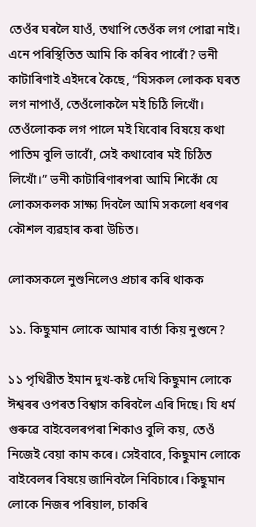তেওঁৰ ঘৰলৈ যাওঁ, তথাপি তেওঁক লগ পোৱা নাই। এনে পৰিস্থিতিত আমি কি কৰিব পাৰোঁ? ভনী কাটাৰিণাই এইদৰে কৈছে, “যিসকল লোকক ঘৰত লগ নাপাওঁ, তেওঁলোকলৈ মই চিঠি লিখোঁ। তেওঁলোকক লগ পালে মই যিবোৰ বিষয়ে কথা পাতিম বুলি ভাবোঁ, সেই কথাবোৰ মই চিঠিত লিখোঁ।” ভনী কাটাৰিণাৰপৰা আমি শিকোঁ যে লোকসকলক সাক্ষ্য দিবলৈ আমি সকলো ধৰণৰ কৌশল ব্যৱহাৰ কৰা উচিত।

লোকসকলে নুশুনিলেও প্ৰচাৰ কৰি থাকক

১১. কিছুমান লোকে আমাৰ বাৰ্তা কিয় নুশুনে?

১১ পৃথিৱীত ইমান দুখ-কষ্ট দেখি কিছুমান লোকে ঈশ্বৰৰ ওপৰত বিশ্বাস কৰিবলৈ এৰি দিছে। যি ধৰ্ম গুৰুৱে বাইবেলৰপৰা শিকাও বুলি কয়, তেওঁ নিজেই বেয়া কাম কৰে। সেইবাবে, কিছুমান লোকে বাইবেলৰ বিষয়ে জানিবলৈ নিবিচাৰে। কিছুমান লোকে নিজৰ পৰিয়াল, চাকৰি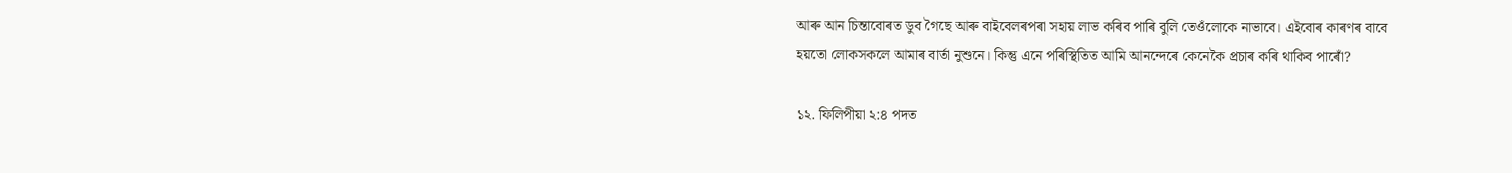আৰু আন চিন্তাবোৰত ডুব গৈছে আৰু বাইবেলৰপৰা সহায় লাভ কৰিব পাৰি বুলি তেওঁলোকে নাভাবে। এইবোৰ কাৰণৰ বাবে হয়তো লোকসকলে আমাৰ বাৰ্তা নুশুনে। কিন্তু এনে পৰিস্থিতিত আমি আনন্দেৰে কেনেকৈ প্ৰচাৰ কৰি থাকিব পাৰোঁ?

১২. ফিলিপীয়া ২:৪ পদত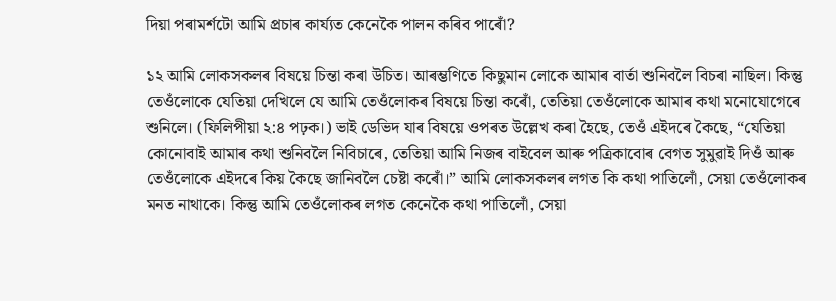দিয়া পৰামৰ্শটো আমি প্ৰচাৰ কাৰ্য্যত কেনেকৈ পালন কৰিব পাৰোঁ?

১২ আমি লোকসকলৰ বিষয়ে চিন্তা কৰা উচিত। আৰম্ভণিতে কিছুমান লোকে আমাৰ বাৰ্তা শুনিবলৈ বিচৰা নাছিল। কিন্তু তেওঁলোকে যেতিয়া দেখিলে যে আমি তেওঁলোকৰ বিষয়ে চিন্তা কৰোঁ, তেতিয়া তেওঁলোকে আমাৰ কথা মনোযোগেৰে শুনিলে। (ফিলিপীয়া ২:৪ পঢ়ক।) ভাই ডেভিদ যাৰ বিষয়ে ওপৰত উল্লেখ কৰা হৈছে, তেওঁ এইদৰে কৈছে, “যেতিয়া কোনোবাই আমাৰ কথা শুনিবলৈ নিবিচাৰে, তেতিয়া আমি নিজৰ বাইবেল আৰু পত্ৰিকাবোৰ বেগত সুমুৱাই দিওঁ আৰু তেওঁলোকে এইদৰে কিয় কৈছে জানিবলৈ চেষ্টা কৰোঁ।” আমি লোকসকলৰ লগত কি কথা পাতিলোঁ, সেয়া তেওঁলোকৰ মনত নাথাকে। কিন্তু আমি তেওঁলোকৰ লগত কেনেকৈ কথা পাতিলোঁ, সেয়া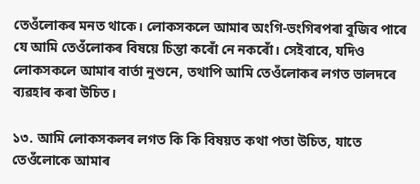তেওঁলোকৰ মনত থাকে। লোকসকলে আমাৰ অংগি-ভংগিৰপৰা বুজিব পাৰে যে আমি তেওঁলোকৰ বিষয়ে চিন্তা কৰোঁ নে নকৰোঁ। সেইবাবে, যদিও লোকসকলে আমাৰ বাৰ্তা নুশুনে, তথাপি আমি তেওঁলোকৰ লগত ভালদৰে ব্যৱহাৰ কৰা উচিত।

১৩. আমি লোকসকলৰ লগত কি কি বিষয়ত কথা পতা উচিত, যাতে তেওঁলোকে আমাৰ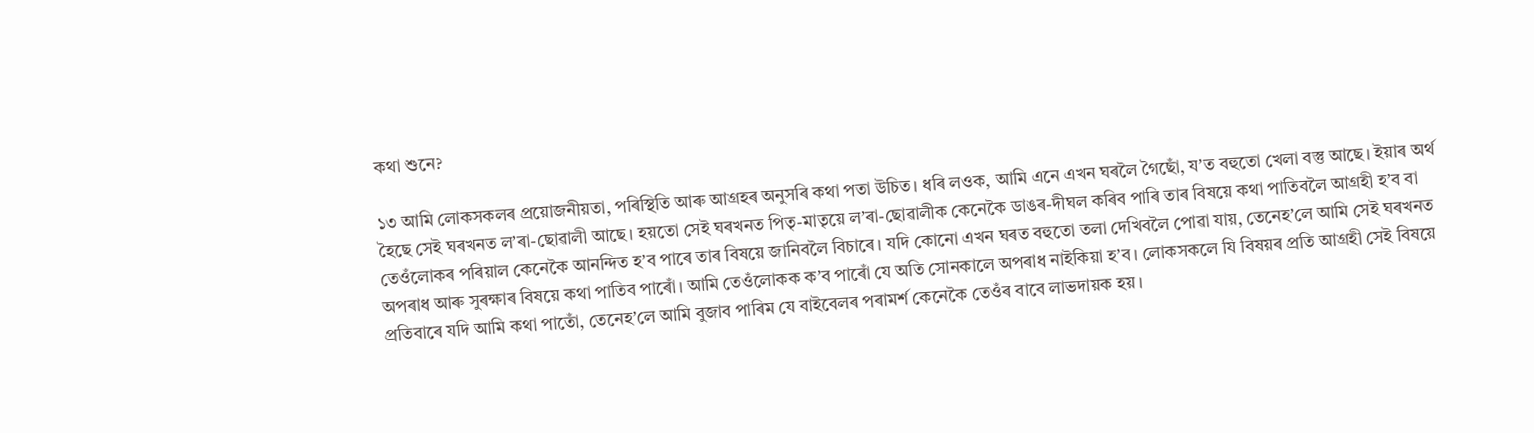কথা শুনে?

১৩ আমি লোকসকলৰ প্ৰয়োজনীয়তা, পৰিস্থিতি আৰু আগ্ৰহৰ অনুসৰি কথা পতা উচিত। ধৰি লওক, আমি এনে এখন ঘৰলৈ গৈছোঁ, যʼত বহুতো খেলা বস্তু আছে। ইয়াৰ অৰ্থ হৈছে সেই ঘৰখনত লʼৰা-ছোৱালী আছে। হয়তো সেই ঘৰখনত পিতৃ-মাতৃয়ে লʼৰা-ছোৱালীক কেনেকৈ ডাঙৰ-দীঘল কৰিব পাৰি তাৰ বিষয়ে কথা পাতিবলৈ আগ্ৰহী হʼব বা তেওঁলোকৰ পৰিয়াল কেনেকৈ আনন্দিত হʼব পাৰে তাৰ বিষয়ে জানিবলৈ বিচাৰে। যদি কোনো এখন ঘৰত বহুতো তলা দেখিবলৈ পোৱা যায়, তেনেহʼলে আমি সেই ঘৰখনত অপৰাধ আৰু সুৰক্ষাৰ বিষয়ে কথা পাতিব পাৰোঁ। আমি তেওঁলোকক কʼব পাৰোঁ যে অতি সোনকালে অপৰাধ নাইকিয়া হʼব। লোকসকলে যি বিষয়ৰ প্ৰতি আগ্ৰহী সেই বিষয়ে প্ৰতিবাৰে যদি আমি কথা পাতোঁ, তেনেহʼলে আমি বুজাব পাৰিম যে বাইবেলৰ পৰামৰ্শ কেনেকৈ তেওঁৰ বাবে লাভদায়ক হয়।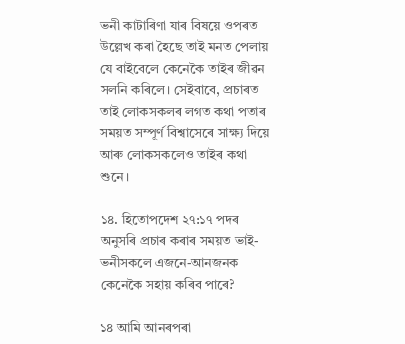ভনী কাটাৰিণা যাৰ বিষয়ে ওপৰত উল্লেখ কৰা হৈছে তাই মনত পেলায় যে বাইবেলে কেনেকৈ তাইৰ জীৱন সলনি কৰিলে। সেইবাবে, প্ৰচাৰত তাই লোকসকলৰ লগত কথা পতাৰ সময়ত সম্পূৰ্ণ বিশ্বাসেৰে সাক্ষ্য দিয়ে আৰু লোকসকলেও তাইৰ কথা শুনে।

১৪. হিতোপদেশ ২৭:১৭ পদৰ অনুসৰি প্ৰচাৰ কৰাৰ সময়ত ভাই-ভনীসকলে এজনে-আনজনক কেনেকৈ সহায় কৰিব পাৰে?

১৪ আমি আনৰপৰা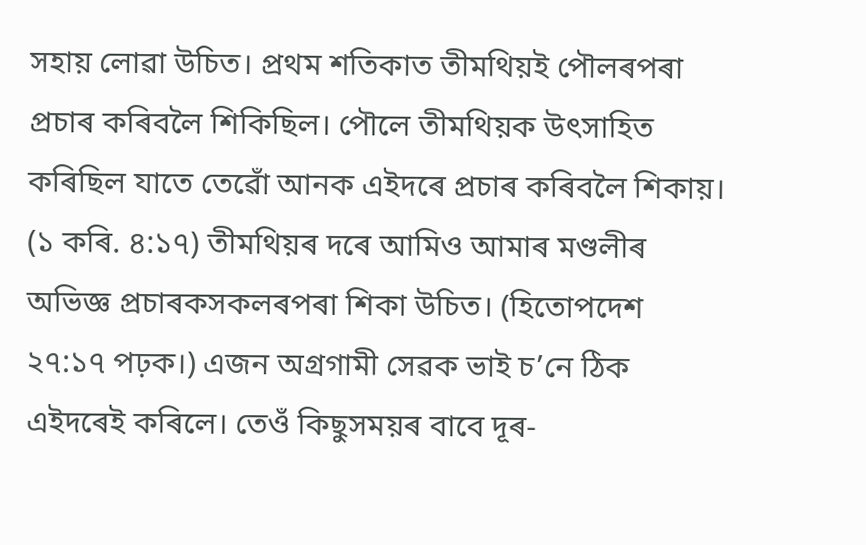সহায় লোৱা উচিত। প্ৰথম শতিকাত তীমথিয়ই পৌলৰপৰা প্ৰচাৰ কৰিবলৈ শিকিছিল। পৌলে তীমথিয়ক উৎসাহিত কৰিছিল যাতে তেৱোঁ আনক এইদৰে প্ৰচাৰ কৰিবলৈ শিকায়। (১ কৰি. ৪:১৭) তীমথিয়ৰ দৰে আমিও আমাৰ মণ্ডলীৰ অভিজ্ঞ প্ৰচাৰকসকলৰপৰা শিকা উচিত। (হিতোপদেশ ২৭:১৭ পঢ়ক।) এজন অগ্ৰগামী সেৱক ভাই চʼনে ঠিক এইদৰেই কৰিলে। তেওঁ কিছুসময়ৰ বাবে দূৰ-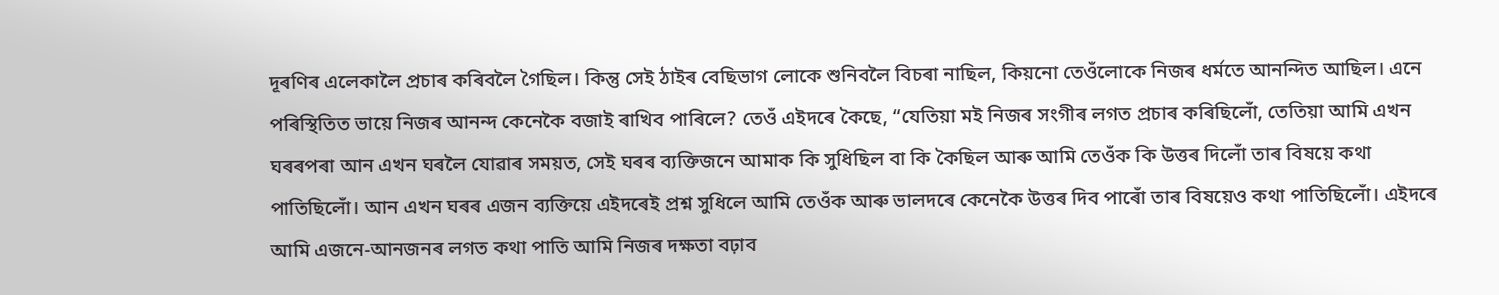দূৰণিৰ এলেকালৈ প্ৰচাৰ কৰিবলৈ গৈছিল। কিন্তু সেই ঠাইৰ বেছিভাগ লোকে শুনিবলৈ বিচৰা নাছিল, কিয়নো তেওঁলোকে নিজৰ ধৰ্মতে আনন্দিত আছিল। এনে পৰিস্থিতিত ভায়ে নিজৰ আনন্দ কেনেকৈ বজাই ৰাখিব পাৰিলে? তেওঁ এইদৰে কৈছে, “যেতিয়া মই নিজৰ সংগীৰ লগত প্ৰচাৰ কৰিছিলোঁ, তেতিয়া আমি এখন ঘৰৰপৰা আন এখন ঘৰলৈ যোৱাৰ সময়ত, সেই ঘৰৰ ব্যক্তিজনে আমাক কি সুধিছিল বা কি কৈছিল আৰু আমি তেওঁক কি উত্তৰ দিলোঁ তাৰ বিষয়ে কথা পাতিছিলোঁ। আন এখন ঘৰৰ এজন ব্যক্তিয়ে এইদৰেই প্ৰশ্ন সুধিলে আমি তেওঁক আৰু ভালদৰে কেনেকৈ উত্তৰ দিব পাৰোঁ তাৰ বিষয়েও কথা পাতিছিলোঁ। এইদৰে আমি এজনে-আনজনৰ লগত কথা পাতি আমি নিজৰ দক্ষতা বঢ়াব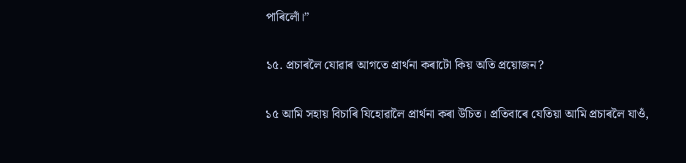পাৰিলোঁ।”

১৫. প্ৰচাৰলৈ যোৱাৰ আগতে প্ৰাৰ্থনা কৰাটো কিয় অতি প্ৰয়োজন?

১৫ আমি সহায় বিচাৰি যিহোৱালৈ প্ৰাৰ্থনা কৰা উচিত। প্ৰতিবাৰে যেতিয়া আমি প্ৰচাৰলৈ যাওঁ,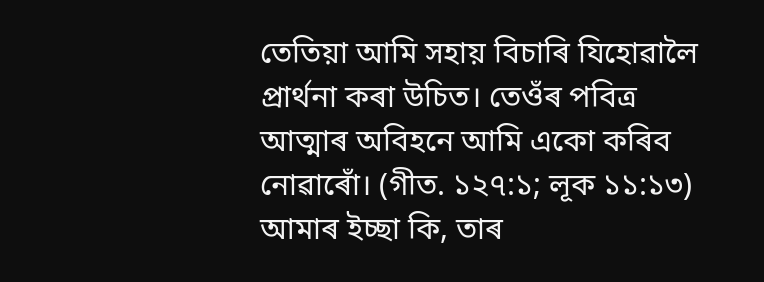তেতিয়া আমি সহায় বিচাৰি যিহোৱালৈ প্ৰাৰ্থনা কৰা উচিত। তেওঁৰ পবিত্ৰ আত্মাৰ অবিহনে আমি একো কৰিব নোৱাৰোঁ। (গীত. ১২৭:১; লূক ১১:১৩) আমাৰ ইচ্ছা কি, তাৰ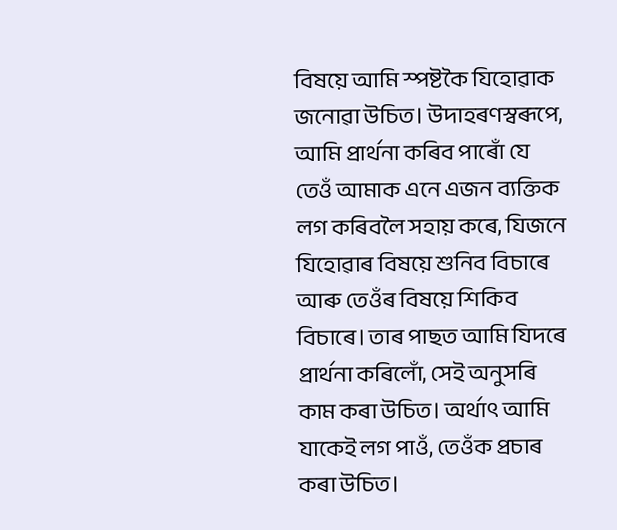বিষয়ে আমি স্পষ্টকৈ যিহোৱাক জনোৱা উচিত। উদাহৰণস্বৰূপে, আমি প্ৰাৰ্থনা কৰিব পাৰোঁ যে তেওঁ আমাক এনে এজন ব্যক্তিক লগ কৰিবলৈ সহায় কৰে, যিজনে যিহোৱাৰ বিষয়ে শুনিব বিচাৰে আৰু তেওঁৰ বিষয়ে শিকিব বিচাৰে। তাৰ পাছত আমি যিদৰে প্ৰাৰ্থনা কৰিলোঁ, সেই অনুসৰি কাম কৰা উচিত। অৰ্থাৎ আমি যাকেই লগ পাওঁ, তেওঁক প্ৰচাৰ কৰা উচিত।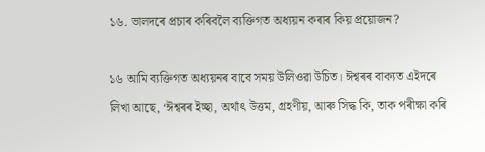১৬. ভালদৰে প্ৰচাৰ কৰিবলৈ ব্যক্তিগত অধ্যয়ন কৰাৰ কিয় প্ৰয়োজন?

১৬ আমি ব্যক্তিগত অধ্যয়নৰ বাবে সময় উলিওৱা উচিত। ঈশ্বৰৰ বাক্যত এইদৰে লিখা আছে, ‘ঈশ্বৰৰ ইচ্ছা, অৰ্থাৎ উত্তম, গ্ৰহণীয়, আৰু সিদ্ধ কি, তাক পৰীক্ষা কৰি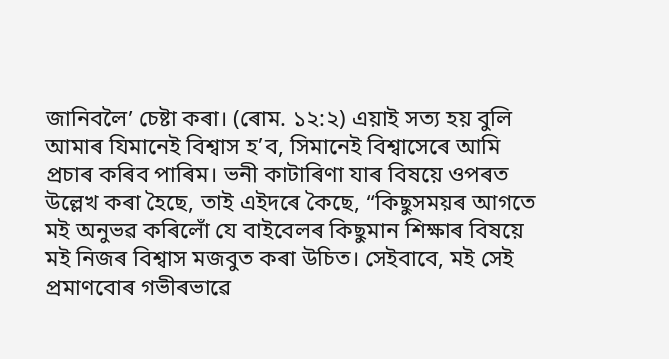জানিবলৈ’ চেষ্টা কৰা। (ৰোম. ১২:২) এয়াই সত্য হয় বুলি আমাৰ যিমানেই বিশ্বাস হʼব, সিমানেই বিশ্বাসেৰে আমি প্ৰচাৰ কৰিব পাৰিম। ভনী কাটাৰিণা যাৰ বিষয়ে ওপৰত উল্লেখ কৰা হৈছে, তাই এইদৰে কৈছে, “কিছুসময়ৰ আগতে মই অনুভৱ কৰিলোঁ যে বাইবেলৰ কিছুমান শিক্ষাৰ বিষয়ে মই নিজৰ বিশ্বাস মজবুত কৰা উচিত। সেইবাবে, মই সেই প্ৰমাণবোৰ গভীৰভাৱে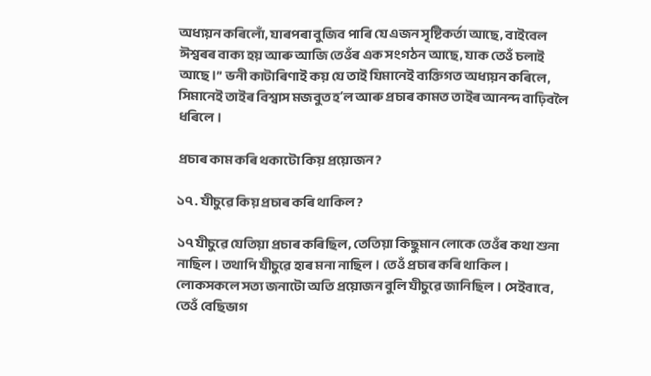অধ্যয়ন কৰিলোঁ, যাৰপৰা বুজিব পাৰি যে এজন সৃষ্টিকৰ্তা আছে, বাইবেল ঈশ্বৰৰ বাক্য হয় আৰু আজি তেওঁৰ এক সংগঠন আছে, যাক তেওঁ চলাই আছে।” ভনী কাটাৰিণাই কয় যে তাই যিমানেই ব্যক্তিগত অধ্যয়ন কৰিলে, সিমানেই তাইৰ বিশ্বাস মজবুত হʼল আৰু প্ৰচাৰ কামত তাইৰ আনন্দ বাঢ়িবলৈ ধৰিলে।

প্ৰচাৰ কাম কৰি থকাটো কিয় প্ৰয়োজন?

১৭. যীচুৱে কিয় প্ৰচাৰ কৰি থাকিল?

১৭ যীচুৱে যেতিয়া প্ৰচাৰ কৰিছিল, তেতিয়া কিছুমান লোকে তেওঁৰ কথা শুনা নাছিল। তথাপি যীচুৱে হাৰ মনা নাছিল। তেওঁ প্ৰচাৰ কৰি থাকিল। লোকসকলে সত্য জনাটো অতি প্ৰয়োজন বুলি যীচুৱে জানিছিল। সেইবাবে, তেওঁ বেছিভাগ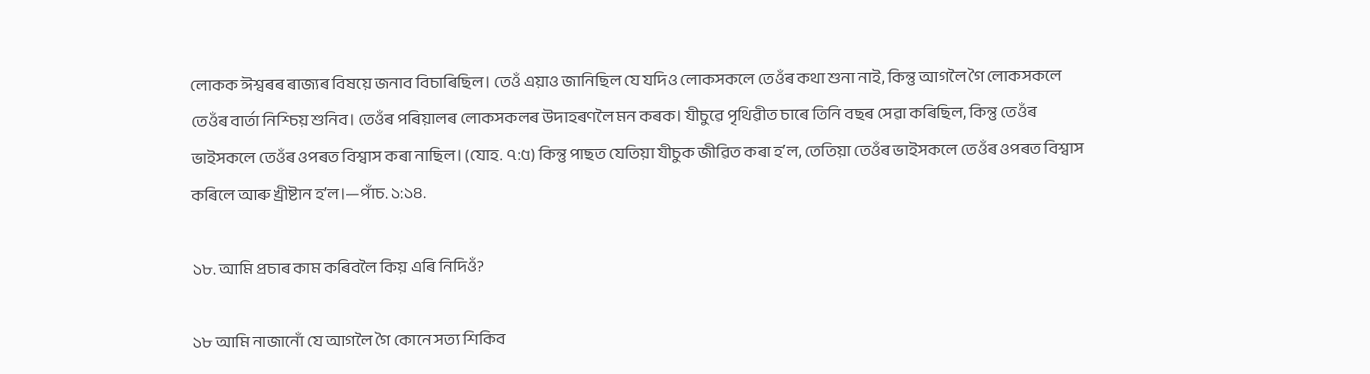লোকক ঈশ্বৰৰ ৰাজ্যৰ বিষয়ে জনাব বিচাৰিছিল। তেওঁ এয়াও জানিছিল যে যদিও লোকসকলে তেওঁৰ কথা শুনা নাই, কিন্তু আগলৈ গৈ লোকসকলে তেওঁৰ বাৰ্তা নিশ্চিয় শুনিব। তেওঁৰ পৰিয়ালৰ লোকসকলৰ উদাহৰণলৈ মন কৰক। যীচুৱে পৃথিৱীত চাৰে তিনি বছৰ সেৱা কৰিছিল, কিন্তু তেওঁৰ ভাইসকলে তেওঁৰ ওপৰত বিশ্বাস কৰা নাছিল। (যোহ. ৭:৫) কিন্তু পাছত যেতিয়া যীচুক জীৱিত কৰা হʼল, তেতিয়া তেওঁৰ ভাইসকলে তেওঁৰ ওপৰত বিশ্বাস কৰিলে আৰু খ্ৰীষ্টান হʼল।—পাঁচ. ১:১৪.

১৮. আমি প্ৰচাৰ কাম কৰিবলৈ কিয় এৰি নিদিওঁ?

১৮ আমি নাজানোঁ যে আগলৈ গৈ কোনে সত্য শিকিব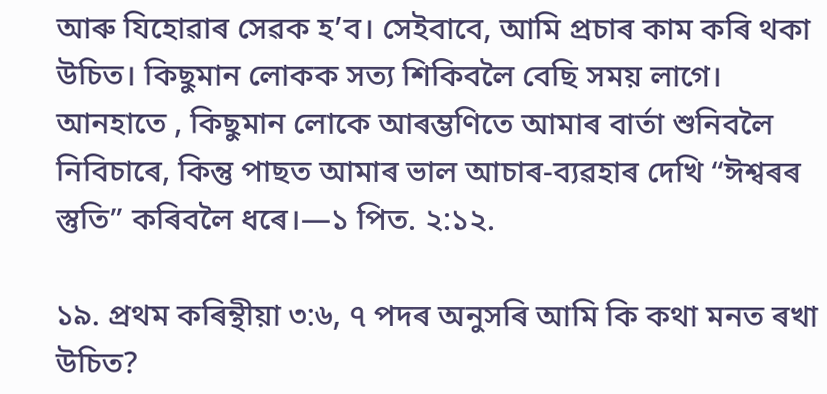আৰু যিহোৱাৰ সেৱক হʼব। সেইবাবে, আমি প্ৰচাৰ কাম কৰি থকা উচিত। কিছুমান লোকক সত্য শিকিবলৈ বেছি সময় লাগে। আনহাতে , কিছুমান লোকে আৰম্ভণিতে আমাৰ বাৰ্তা শুনিবলৈ নিবিচাৰে, কিন্তু পাছত আমাৰ ভাল আচাৰ-ব্যৱহাৰ দেখি “ঈশ্বৰৰ স্তুতি” কৰিবলৈ ধৰে।—১ পিত. ২:১২.

১৯. প্ৰথম কৰিন্থীয়া ৩:৬, ৭ পদৰ অনুসৰি আমি কি কথা মনত ৰখা উচিত?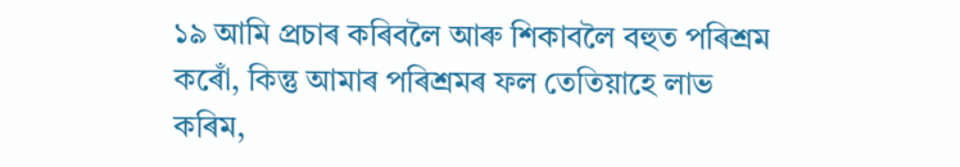১৯ আমি প্ৰচাৰ কৰিবলৈ আৰু শিকাবলৈ বহুত পৰিশ্ৰম কৰোঁ, কিন্তু আমাৰ পৰিশ্ৰমৰ ফল তেতিয়াহে লাভ কৰিম,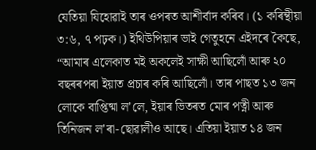যেতিয়া যিহোৱাই তাৰ ওপৰত আশীৰ্বাদ কৰিব। (১ কৰিন্থীয়া ৩:৬, ৭ পঢ়ক।) ইথিউপিয়াৰ ভাই গেতুহনে এইদৰে কৈছে, “আমাৰ এলেকাত মই অকলেই সাক্ষী আছিলোঁ আৰু ২০ বছৰৰপৰা ইয়াত প্ৰচাৰ কৰি আছিলোঁ। তাৰ পাছত ১৩ জন লোকে বাপ্তিষ্মা লʼলে, ইয়াৰ ভিতৰত মোৰ পত্নী আৰু তিনিজন লʼৰা-ছোৱালীও আছে। এতিয়া ইয়াত ১৪ জন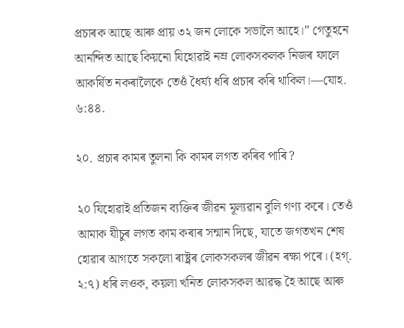প্ৰচাৰক আছে আৰু প্ৰায় ৩২ জন লোকে সভালৈ আহে।” গেতুহনে আনন্দিত আছে কিয়নো যিহোৱাই নম্ৰ লোকসকলক নিজৰ ফালে আকৰ্ষিত নকৰালৈকে তেওঁ ধৈৰ্য্য ধৰি প্ৰচাৰ কৰি থাকিল।—যোহ. ৬:৪৪.

২০. প্ৰচাৰ কামৰ তুলনা কি কামৰ লগত কৰিব পাৰি?

২০ যিহোৱাই প্ৰতিজন ব্যক্তিৰ জীৱন মূল্যৱান বুলি গণ্য কৰে। তেওঁ আমাক যীচুৰ লগত কাম কৰাৰ সন্মান দিছে, যাতে জগতখন শেষ হোৱাৰ আগতে সকলো ৰাষ্ট্ৰৰ লোকসকলৰ জীৱন ৰক্ষা পৰে। (হগ্‌. ২:৭) ধৰি লওক, কয়লা খনিত লোকসকল আৱদ্ধ হৈ আছে আৰু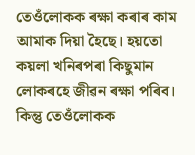তেওঁলোকক ৰক্ষা কৰাৰ কাম আমাক দিয়া হৈছে। হয়তো কয়লা খনিৰপৰা কিছুমান লোকৰহে জীৱন ৰক্ষা পৰিব। কিন্তু তেওঁলোকক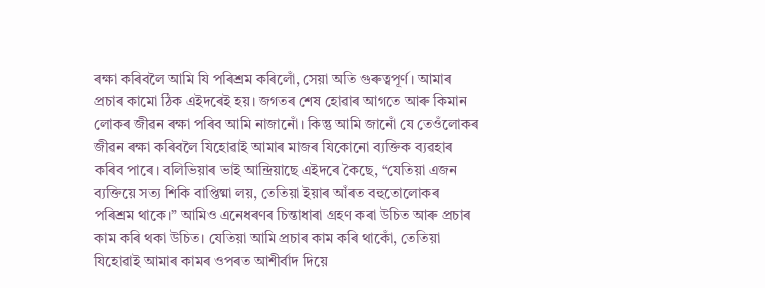ৰক্ষা কৰিবলৈ আমি যি পৰিশ্ৰম কৰিলোঁ, সেয়া অতি গুৰুত্বপূৰ্ণ। আমাৰ প্ৰচাৰ কামো ঠিক এইদৰেই হয়। জগতৰ শেষ হোৱাৰ আগতে আৰু কিমান লোকৰ জীৱন ৰক্ষা পৰিব আমি নাজানোঁ। কিন্তু আমি জানোঁ যে তেওঁলোকৰ জীৱন ৰক্ষা কৰিবলৈ যিহোৱাই আমাৰ মাজৰ যিকোনো ব্যক্তিক ব্যৱহাৰ কৰিব পাৰে। বলিভিয়াৰ ভাই আন্দ্ৰিয়াছে এইদৰে কৈছে, “যেতিয়া এজন ব্যক্তিয়ে সত্য শিকি বাপ্তিষ্মা লয়, তেতিয়া ইয়াৰ আঁৰত বহুতোলোকৰ পৰিশ্ৰম থাকে।” আমিও এনেধৰণৰ চিন্তাধাৰা গ্ৰহণ কৰা উচিত আৰু প্ৰচাৰ কাম কৰি থকা উচিত। যেতিয়া আমি প্ৰচাৰ কাম কৰি থাকোঁ, তেতিয়া যিহোৱাই আমাৰ কামৰ ওপৰত আশীৰ্বাদ দিয়ে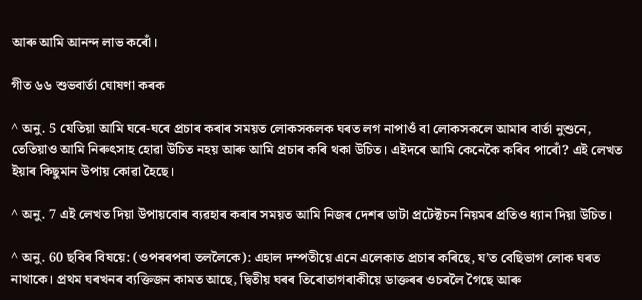আৰু আমি আনন্দ লাভ কৰোঁ।

গীত ৬৬ শুভবাৰ্তা ঘোষণা কৰক

^ অনু. 5 যেতিয়া আমি ঘৰে-ঘৰে প্ৰচাৰ কৰাৰ সময়ত লোকসকলক ঘৰত লগ নাপাওঁ বা লোকসকলে আমাৰ বাৰ্তা নুশুনে, তেতিয়াও আমি নিৰুৎসাহ হোৱা উচিত নহয় আৰু আমি প্ৰচাৰ কৰি থকা উচিত। এইদৰে আমি কেনেকৈ কৰিব পাৰোঁ? এই লেখত ইয়াৰ কিছুমান উপায় কোৱা হৈছে।

^ অনু. 7 এই লেখত দিয়া উপায়বোৰ ব্যৱহাৰ কৰাৰ সময়ত আমি নিজৰ দেশৰ ডাটা প্ৰটেক্টচন নিয়মৰ প্ৰতিও ধ্যান দিয়া উচিত।

^ অনু. 60 ছবিৰ বিষয়ে: (ওপৰৰপৰা তললৈকে): এহাল দম্পতীয়ে এনে এলেকাত প্ৰচাৰ কৰিছে, যʼত বেছিভাগ লোক ঘৰত নাথাকে। প্ৰথম ঘৰখনৰ ব্যক্তিজন কামত আছে, দ্বিতীয় ঘৰৰ তিৰোতাগৰাকীয়ে ডাক্তৰৰ ওচৰলৈ গৈছে আৰু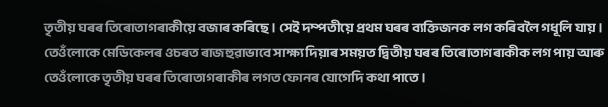তৃতীয় ঘৰৰ তিৰোতাগৰাকীয়ে বজাৰ কৰিছে। সেই দম্পতীয়ে প্ৰথম ঘৰৰ ব্যক্তিজনক লগ কৰিবলৈ গধূলি যায়। তেওঁলোকে মেডিকেলৰ ওচৰত ৰাজহুৱাভাবে সাক্ষ্য দিয়াৰ সময়ত দ্বিতীয় ঘৰৰ তিৰোতাগৰাকীক লগ পায় আৰু তেওঁলোকে তৃতীয় ঘৰৰ তিৰোতাগৰাকীৰ লগত ফোনৰ যোগেদি কথা পাতে।